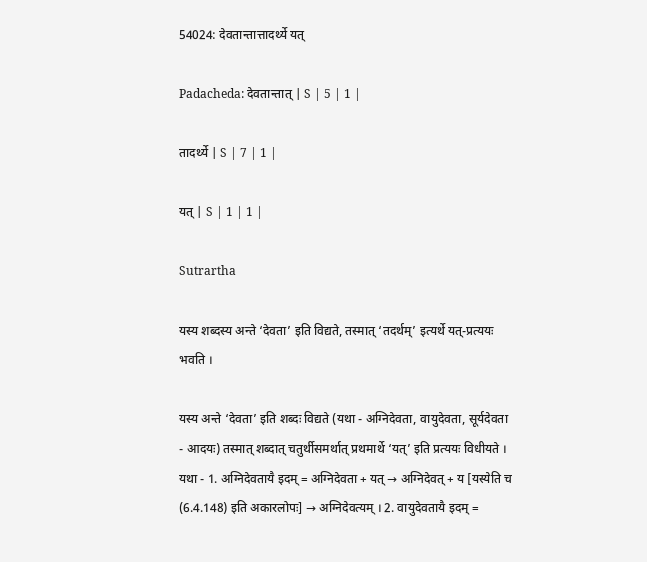54024: देवतान्तात्तादर्थ्ये यत्

Padacheda: देवतान्तात् | S | 5 | 1 |

तादर्थ्ये | S | 7 | 1 |

यत् | S | 1 | 1 |

Sutrartha

यस्य शब्दस्य अन्ते ‘देवता’ इति विद्यते, तस्मात् ‘तदर्थम्’ इत्यर्थे यत्-प्रत्ययः भवति ।

यस्य अन्ते ‘देवता’ इति शब्दः विद्यते (यथा - अग्निदेवता, वायुदेवता, सूर्यदेवता - आदयः) तस्मात् शब्दात् चतुर्थीसमर्थात् प्रथमार्थे ‘यत्’ इति प्रत्ययः विधीयते । यथा - 1. अग्निदेवतायै इदम् = अग्निदेवता + यत् → अग्निदेवत् + य [यस्येति च (6.4.148) इति अकारलोपः] → अग्निदेवत्यम् । 2. वायुदेवतायै इदम् =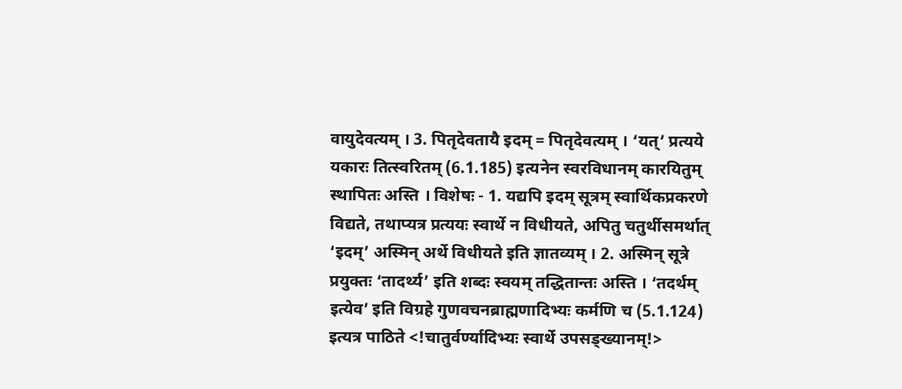वायुदेवत्यम् । 3. पितृदेवतायै इदम् = पितृदेवत्यम् । ‘यत्’ प्रत्यये यकारः तित्स्वरितम् (6.1.185) इत्यनेन स्वरविधानम् कारयितुम् स्थापितः अस्ति । विशेषः - 1. यद्यपि इदम् सूत्रम् स्वार्थिकप्रकरणे विद्यते, तथाप्यत्र प्रत्ययः स्वार्थे न विधीयते, अपितु चतुर्थीसमर्थात् ‘इदम्’ अस्मिन् अर्थे विधीयते इति ज्ञातव्यम् । 2. अस्मिन् सूत्रे प्रयुक्तः ‘तादर्थ्य’ इति शब्दः स्वयम् तद्धितान्तः अस्ति । ‘तदर्थम् इत्येव’ इति विग्रहे गुणवचनब्राह्मणादिभ्यः कर्मणि च (5.1.124) इत्यत्र पाठिते <!चातुर्वर्ण्यादिभ्यः स्वार्थे उपसङ्ख्यानम्!>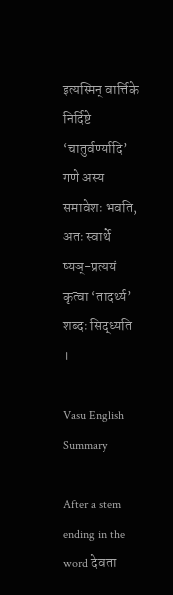इत्यस्मिन् वार्त्तिके निर्दिष्टे ‘चातुर्वर्ण्यादि’ गणे अस्य समावेशः भवति, अतः स्वार्थे ष्यञ्-प्रत्ययं कृत्वा ‘तादर्थ्य’ शब्दः सिद्ध्यति ।

Vasu English Summary

After a stem ending in the word देवता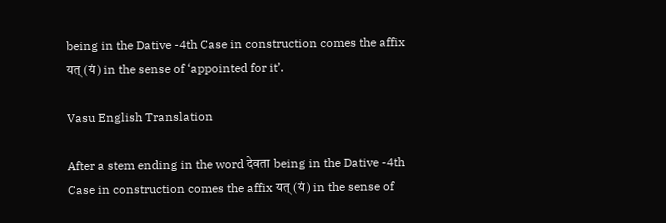being in the Dative -4th Case in construction comes the affix यत् (यं) in the sense of ‘appointed for it’.

Vasu English Translation

After a stem ending in the word देवता being in the Dative -4th Case in construction comes the affix यत् (यं) in the sense of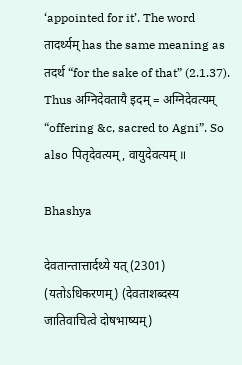‘appointed for it’. The word तादर्थ्यम् has the same meaning as तदर्थ “for the sake of that” (2.1.37). Thus अग्निदेवतायै इदम् = अग्निदेवत्यम् “offering &c, sacred to Agni”. So also पितृदेवत्यम्, वायुदेवत्यम् ॥

Bhashya

देवतान्तात्तार्दथ्ये यत् (2301) (यतोऽधिकरणम्) (देवताशब्दस्य जातिवाचित्वे दोषभाष्यम्)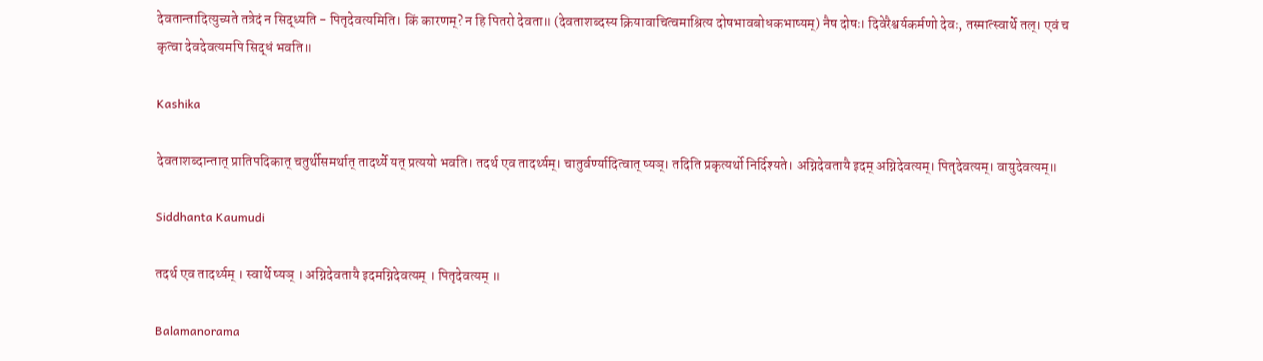देवतान्तादित्युच्यते तत्रेदं न सिद्ध्यति - पितृदेवत्यमिति। किं कारणम्? न हि पितरो देवता॥ (देवताशब्दस्य क्रियावाचित्वमाश्रित्य दोषभावबोधकभाष्यम्) नैष दोषः। दिवेरैश्वर्यकर्मणो देवः, तस्मात्स्वार्थे तल्। एवं च कृत्वा देवदेवत्यमपि सिद्धं भवति॥

Kashika

देवताशब्दान्तात् प्रातिपदिकात् चतुर्थीसमर्थात् तादर्थ्ये यत् प्रत्ययो भवति। तदर्थ एव तादर्थ्यम्। चातुर्वर्ण्यादित्वात् ष्यञ्। तदिति प्रकृत्यर्थो निर्दिश्यते। अग्निदेवतायै इदम् अग्निदेवत्यम्। पितृदेवत्यम्। वायुदेवत्यम्॥

Siddhanta Kaumudi

तदर्थ एव तादर्थ्यम् । स्वार्थे ष्यञ् । अग्निदेवतायै इदमग्निदेवत्यम् । पितृदेवत्यम् ॥

Balamanorama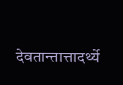देवतान्तात्तादर्थ्ये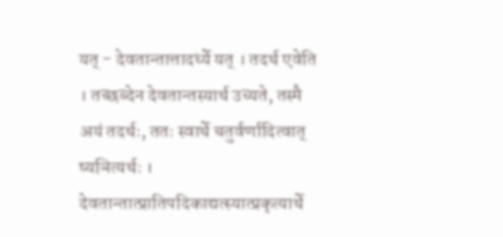यत् - देवतान्तात्तादर्थ्ये यत् । तदर्थ एवेति । तच्छब्देन देवतान्तस्यार्थ उच्यते, तस्मै अयं तदर्थः, ततः स्वार्थे चतुर्वर्णादित्वात् ष्यञित्यर्थः । देवतान्तात्प्रातिपदिकाद्यत्स्यात्प्रकृत्यार्थे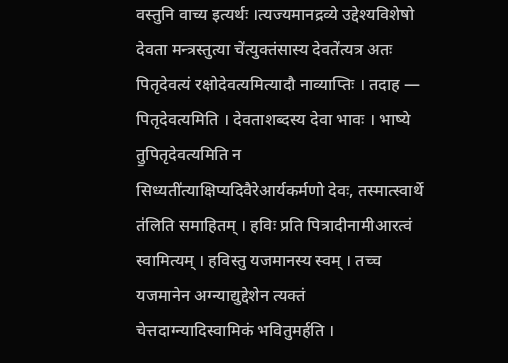वस्तुनि वाच्य इत्यर्थः ।त्यज्यमानद्रव्ये उद्देश्यविशेषो देवता मन्त्रस्तुत्या चे॑त्युक्तंसास्य देवते॑त्यत्र अतः पितृदेवत्यं रक्षोदेवत्यमित्यादौ नाव्याप्तिः । तदाह — पितृदेवत्यमिति । देवताशब्दस्य देवा भावः । भाष्ये तु॒पितृदेवत्यमिति न सिध्यती॑त्याक्षिप्यदिवैरेआर्यकर्मणो देवः, तस्मात्स्वार्थे त॑लिति समाहितम् । हविः प्रति पित्रादीनामीआरत्वं स्वामित्यम् । हविस्तु यजमानस्य स्वम् । तच्च यजमानेन अग्न्याद्युद्देशेन त्यक्तं चेत्तदाग्न्यादिस्वामिकं भवितुमर्हति ।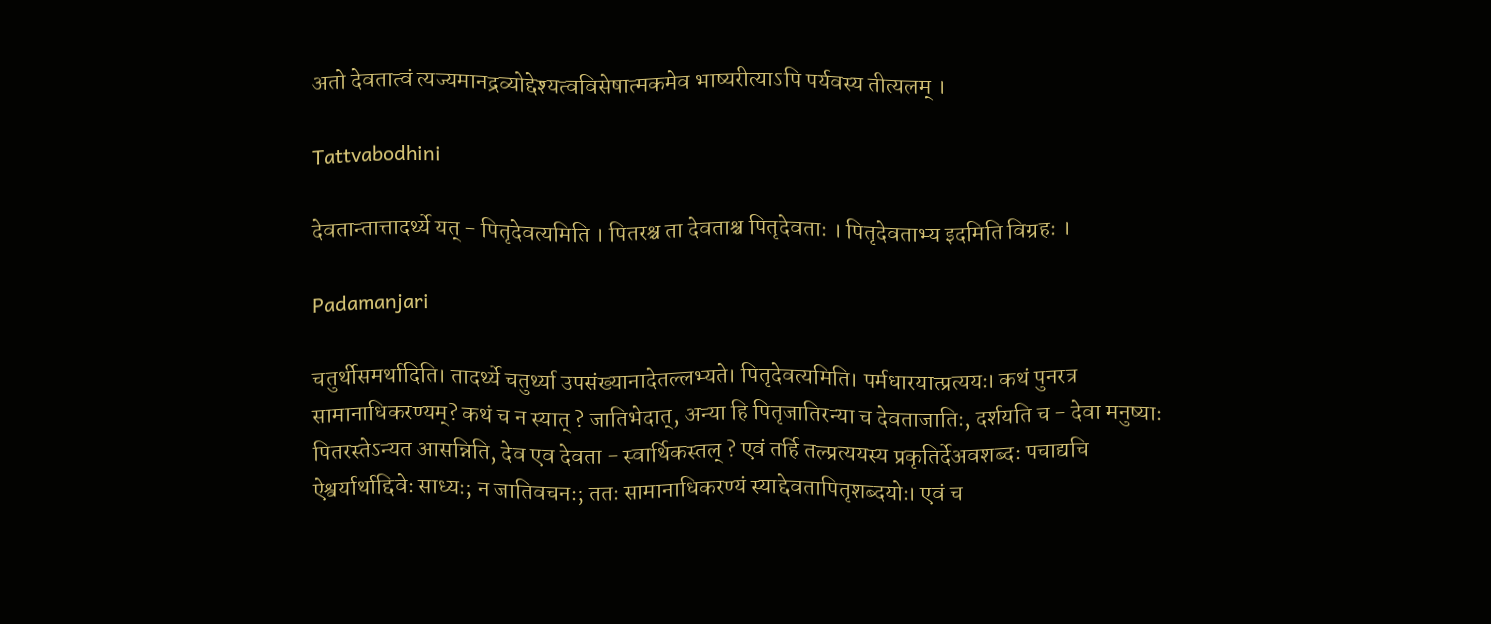अतो देवतात्वं त्यज्यमानद्रव्योद्देश्यत्वविसेषात्मकमेव भाष्यरीत्याऽपि पर्यवस्य तीत्यलम् ।

Tattvabodhini

देवतान्तात्तादर्थ्ये यत् - पितृदेवत्यमिति । पितरश्च ता देवताश्च पितृदेवताः । पितृदेवताभ्य इदमिति विग्रहः ।

Padamanjari

चतुर्थीसमर्थादिति। तादर्थ्ये चतुर्थ्या उपसंख्यानादेतल्लभ्यते। पितृदेवत्यमिति। पर्मधारयात्प्रत्ययः। कथं पुनरत्र सामानाधिकरण्यम्? कथं च न स्यात् ? जातिभेदात्, अन्या हि पितृजातिरन्या च देवताजातिः, दर्शयति च - देवा मनुष्याः पितरस्तेऽन्यत आसन्निति, देव एव देवता - स्वार्थिकस्तल् ? एवं तर्हि तल्प्रत्ययस्य प्रकृतिर्देअवशब्दः पचाद्यचि ऐश्वर्यार्थाद्दिवेः साध्यः; न जातिवचनः; ततः सामानाधिकरण्यं स्याद्देवतापितृशब्दयोः। एवं च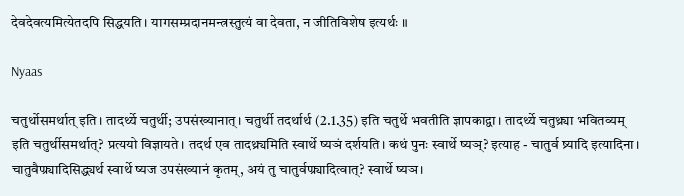देवदेवत्यमित्येतदपि सिद्धयति। यागसम्प्रदानमन्त्रस्तुत्यं वा देवता, न जीतिविशेष इत्यर्थः ॥

Nyaas

चतुर्थोसमर्थात् इति। तादर्थ्ये चतुर्थी; उपसंख्यानात्। चतुर्थी तदर्थार्थ (2.1.35) इति चतुर्थे भवतीति ज्ञापकाद्वा। तादर्थ्ये चतुथ्र्या भवितव्यम् इति चतुर्थीसमर्थात्? प्रत्ययो विज्ञायते। तदर्थ एव तादथ्र्यमिति स्वार्थे ष्यञं दर्शयति। कथं पुनः स्वार्थे ष्यञ्? इत्याह - चातुर्व ष्र्यादि इत्यादिना। चातुवैण्र्यादिसिद्ध्यर्थ स्वार्थे ष्यज उपसंख्यानं कृतम्, अयं तु चातुर्वण्र्यादित्वात्? स्वार्थे ष्यञ।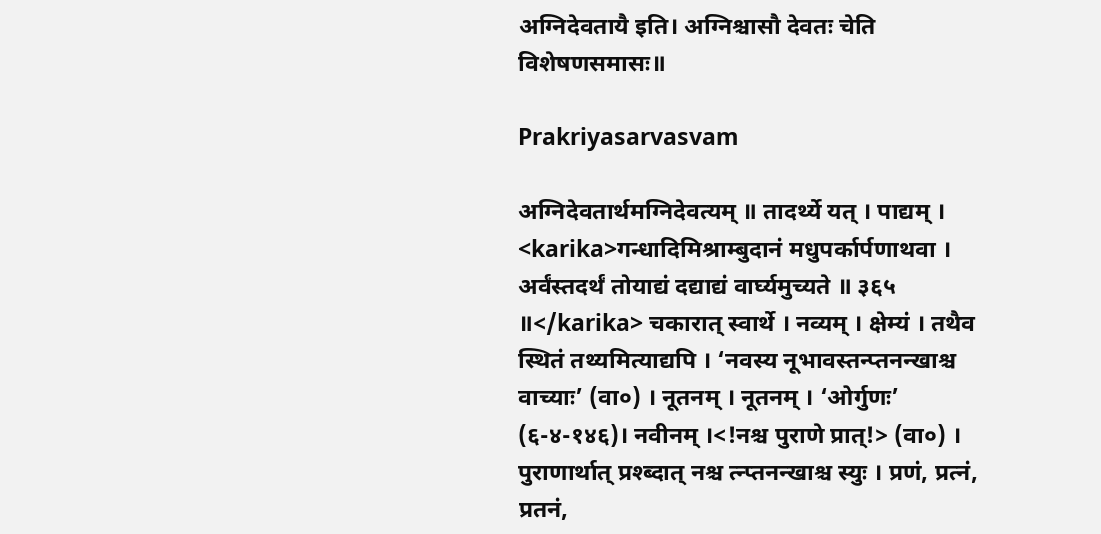अग्निदेवतायै इति। अग्निश्चासौ देवतः चेति विशेषणसमासः॥

Prakriyasarvasvam

अग्निदेवतार्थमग्निदेवत्यम् ॥ तादर्थ्ये यत् । पाद्यम् । <karika>गन्धादिमिश्राम्बुदानं मधुपर्कार्पणाथवा । अर्वंस्तदर्थं तोयाद्यं दद्याद्यं वार्घ्यमुच्यते ॥ ३६५ ॥</karika> चकारात् स्वार्थे । नव्यम् । क्षेम्यं । तथैव स्थितं तथ्यमित्याद्यपि । ‘नवस्य नूभावस्तन्प्तनन्खाश्च वाच्याः’ (वा०) । नूतनम् । नूतनम् । ‘ओर्गुणः’ (६-४-१४६)। नवीनम् ।<!नश्च पुराणे प्रात्!> (वा०) । पुराणार्थात् प्रश्ब्दात् नश्च त्न्प्तनन्खाश्च स्युः । प्रणं, प्रत्नं, प्रतनं,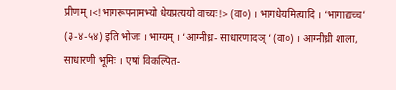प्रीणम् ।<!भागरूपनामभ्यो धेयप्रत्ययो वाच्यः!> (वा०) । भागधेयमित्यादि । ‘भागाद्यच्च’ (३-४-५४) इति भोजः । भाग्यम् । ‘आग्नीध्र- साधारणादञ् ‘ (वा०) । आग्नीध्री शाला, साधारणी भूमिः । एषां विकल्पित-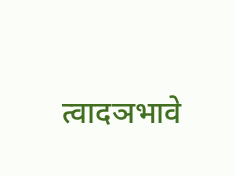त्वादञभावे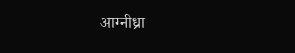आग्नीध्रा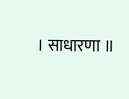। साधारणा ॥